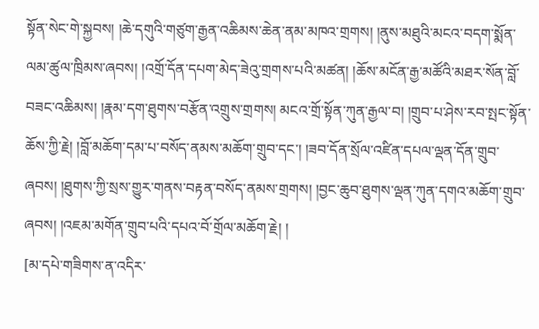སྟོན་སེང་གེ་སྐྱབས། །ཆེ་དགུའི་གཙུག་རྒྱན་འཆིམས་ཆེན་ནམ་མཁའ་གྲགས། །ནུས་མཐུའི་མངའ་བདག་སྨོན་ལམ་ཚུལ་ཁྲིམས་ཞབས། །འགྲོ་དོན་དཔག་མེད་ཟེའུ་གྲགས་པའི་མཚན། །ཆོས་མངོན་རྒྱ་མཚོའི་མཐར་སོན་བློ་བཟང་འཆིམས། །རྣམ་དག་ཐུགས་བརྩོན་འགྲུས་གྲགས། མངའ་གྲོ་སྟོན་ཀུན་རྒྱལ་བ། །གྲུབ་པ་ཤེས་རབ་སྤང་སྟོན་ཆོས་ཀྱི་རྗེ། །བློ་མཆོག་དམ་པ་བསོད་ནམས་མཆོག་གྲུབ་དང་། །ཟབ་དོན་སྲོལ་འཛིན་དཔལ་ལྡན་དོན་གྲུབ་ཞབས། །ཐུགས་ཀྱི་སྲས་གྱུར་གནས་བརྟན་བསོད་ནམས་གྲགས། །བྱང་ཆུབ་ཐུགས་ལྡན་ཀུན་དགའ་མཆོག་གྲུབ་ཞབས། །འཇམ་མགོན་གྲུབ་པའི་དཔའ་བོ་གྲོལ་མཆོག་རྗེ། །
[མ་དཔེ་གཟིགས་ན་འདིར་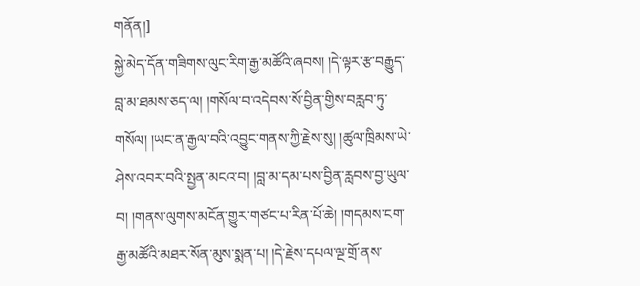གནོན།]
སྐྱེ་མེད་དོན་གཟིགས་ལུང་རིག་རྒྱ་མཚོའི་ཞབས། །དེ་ལྟར་རྩ་བརྒྱུད་བླ་མ་ཐམས་ཅད་ལ། །གསོལ་བ་འདེབས་སོ་བྱིན་གྱིས་བརླབ་ཏུ་གསོལ། །ཡང་ན་རྒྱལ་བའི་འབྱུང་གནས་ཀྱི་རྗེས་སུ། །ཚུལ་ཁྲིམས་ཡེ་ཤེས་འབར་བའི་སྤྱན་མངའ་བ། །བླ་མ་དམ་པས་བྱིན་རླབས་བྱ་ཡུལ་བ། །གནས་ལུགས་མངོན་གྱུར་གཙང་པ་རིན་པོ་ཆེ། །གདམས་ངག་རྒྱ་མཚོའི་མཐར་སོན་མུས་སྨན་པ། །དེ་རྗེས་དཔལ་ལྔ་གྲོ་ནས་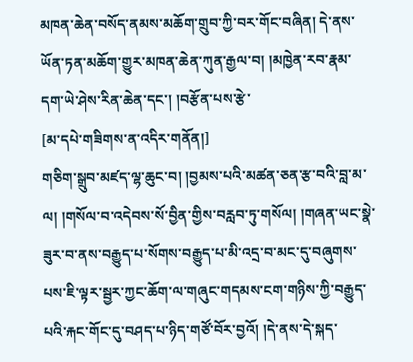མཁན་ཆེན་བསོད་ནམས་མཆོག་གྲུབ་ཀྱི་བར་གོང་བཞིན། དེ་ནས་ཡོན་ཏན་མཆོག་གྱུར་མཁན་ཆེན་ཀུན་རྒྱལ་བ། །མཁྱེན་རབ་རྣམ་དག་ཡེ་ཤེས་རིན་ཆེན་དང་། །བརྩོན་པས་རྩེ་
[མ་དཔེ་གཟིགས་ན་འདིར་གནོན།]
གཅིག་སྒྲུབ་མཛད་ལྷ་ཆུང་བ། །བྱམས་པའི་མཚན་ཅན་རྩ་བའི་བླ་མ་ལ། །གསོལ་བ་འདེབས་སོ་བྱིན་གྱིས་བརླབ་ཏུ་གསོལ། །གཞན་ཡང་སྣེ་ཟུར་བ་ནས་བརྒྱུད་པ་སོགས་བརྒྱུད་པ་མི་འདྲ་བ་མང་དུ་བཞུགས་པས་ཇི་ལྟར་སྦྱར་ཀྱང་ཆོག་ལ་གཞུང་གདམས་ངག་གཉིས་ཀྱི་བརྒྱུད་པའི་རྐང་གོང་དུ་བཤད་པ་ཉིད་གཙོ་བོར་བྱའོ། །དེ་ནས་དེ་སྐད་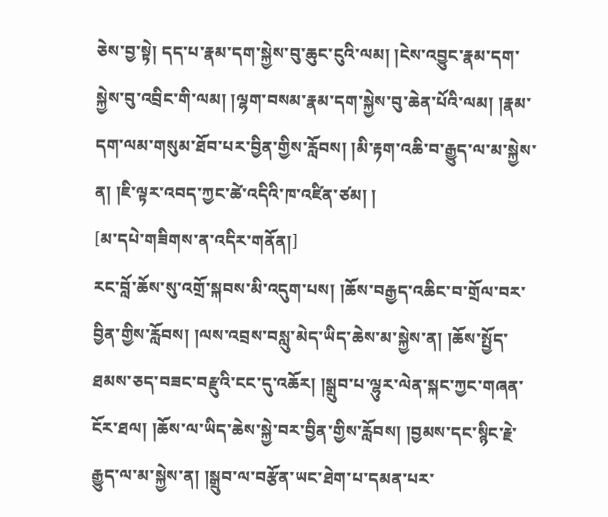ཅེས་བྱ་སྟེ། དད་པ་རྣམ་དག་སྐྱེས་བུ་ཆུང་ངུའི་ལམ། །ངེས་འབྱུང་རྣམ་དག་སྐྱེས་བུ་འབྲིང་གི་ལམ། །ལྷག་བསམ་རྣམ་དག་སྐྱེས་བུ་ཆེན་པོའི་ལམ། །རྣམ་དག་ལམ་གསུམ་ཐོབ་པར་བྱིན་གྱིས་རློབས། །མི་རྟག་འཆི་བ་རྒྱུད་ལ་མ་སྐྱེས་ན། །ཇི་ལྟར་འབད་ཀྱང་ཚེ་འདིའི་ཁ་འཛིན་ཙམ། །
[མ་དཔེ་གཟིགས་ན་འདིར་གནོན།]
རང་བློ་ཆོས་སུ་འགྲོ་སྐབས་མི་འདུག་པས། །ཆོས་བརྒྱད་འཆིང་བ་གྲོལ་བར་བྱིན་གྱིས་རློབས། །ལས་འབྲས་བསླུ་མེད་ཡིད་ཆེས་མ་སྐྱེས་ན། །ཆོས་སྤྱོད་ཐམས་ཅད་བཟང་བརྫུའི་ངང་དུ་འཆོར། །སྒྲུབ་པ་ལྷུར་ལེན་སྐང་ཀྱང་གཞན་ངོར་ཐལ། །ཆོས་ལ་ཡིད་ཆེས་སྐྱེ་བར་བྱིན་གྱིས་རློབས། །བྱམས་དང་སྙིང་རྗེ་རྒྱུད་ལ་མ་སྐྱེས་ན། །སྒྲུབ་ལ་བརྩོན་ཡང་ཐེག་པ་དམན་པར་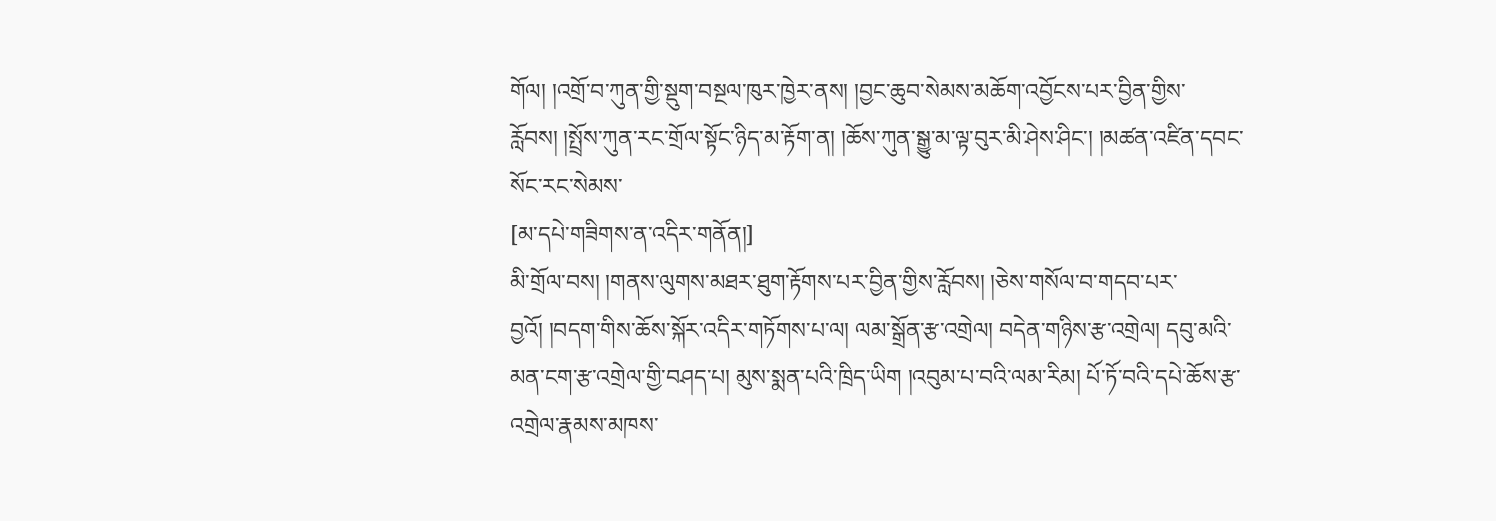གོལ། །འགྲོ་བ་ཀུན་གྱི་སྡུག་བསྔལ་ཁུར་ཁྱེར་ནས། །བྱང་ཆུབ་སེམས་མཆོག་འབྱོངས་པར་བྱིན་གྱིས་རློབས། །སྤྲོས་ཀུན་རང་གྲོལ་སྟོང་ཉིད་མ་རྟོག་ན། །ཆོས་ཀུན་སྒྱུ་མ་ལྟ་བུར་མི་ཤེས་ཤིང་། །མཚན་འཛིན་དབང་སོང་རང་སེམས་
[མ་དཔེ་གཟིགས་ན་འདིར་གནོན།]
མི་གྲོལ་བས། །གནས་ལུགས་མཐར་ཐུག་རྟོགས་པར་བྱིན་གྱིས་རློབས། །ཅེས་གསོལ་བ་གདབ་པར་བྱའོ། །བདག་གིས་ཆོས་སྐོར་འདིར་གཏོགས་པ་ལ། ལམ་སྒྲོན་རྩ་འགྲེལ། བདེན་གཉིས་རྩ་འགྲེལ། དབུ་མའི་མན་ངག་རྩ་འགྲེལ་གྱི་བཤད་པ། མུས་སྨན་པའི་ཁྲིད་ཡིག །འབུམ་པ་བའི་ལམ་རིམ། པོ་ཏོ་བའི་དཔེ་ཆོས་རྩ་འགྲེལ་རྣམས་མཁས་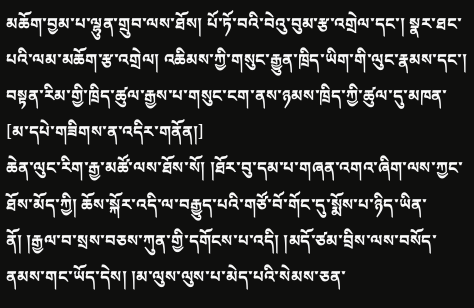མཆོག་བྱམ་པ་ལྷུན་གྲུབ་ལས་ཐོས། པོ་ཏོ་བའི་བེའུ་བུམ་རྩ་འགྲེལ་དང་། སྣར་ཐང་པའི་ལམ་མཆོག་རྩ་འགྲེལ། འཆིམས་ཀྱི་གསུང་རྒྱུན་ཁྲིད་ཡིག་གི་ལུང་རྣམས་དང་། བསྟན་རིམ་གྱི་ཁྲིད་ཚུལ་རྒྱས་པ་གསུང་ངག་ནས་ཉམས་ཁྲིད་ཀྱི་ཚུལ་དུ་མཁན་
[མ་དཔེ་གཟིགས་ན་འདིར་གནོན།]
ཆེན་ལུང་རིག་རྒྱ་མཚོ་ལས་ཐོས་སོ། །ཐོར་བུ་དམ་པ་གཞན་འགའ་ཞིག་ལས་ཀྱང་ཐོས་མོད་ཀྱི། ཆོས་སྐོར་འདི་ལ་བརྒྱུད་པའི་གཙོ་བོ་གོང་དུ་སྨོས་པ་ཉིད་ཡིན་ནོ། །རྒྱལ་བ་སྲས་བཅས་ཀུན་གྱི་དགོངས་པ་འདི། །མདོ་ཙམ་བྲིས་ལས་བསོད་ནམས་གང་ཡོད་དེས། །མ་ལུས་ལུས་པ་མེད་པའི་སེམས་ཅན་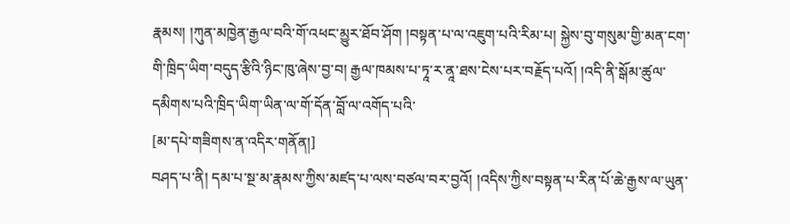རྣམས། །ཀུན་མཁྱེན་རྒྱལ་བའི་གོ་འཕང་མྱུར་ཐོབ་ཤོག །བསྟན་པ་ལ་འཇུག་པའི་རིམ་པ། སྐྱེས་བུ་གསུམ་གྱི་མན་ངག་གི་ཁྲིད་ཡིག་བདུད་རྩིའི་ཉིང་ཁུ་ཞེས་བྱ་བ། རྒྱལ་ཁམས་པ་ཏཱ་ར་ནཱ་ཐས་ངེས་པར་བརྗོད་པའོ། །འདི་ནི་སྒོམ་ཚུལ་དམིགས་པའི་ཁྲིད་ཡིག་ཡིན་ལ་གོ་དོན་བློ་ལ་འགོད་པའི་
[མ་དཔེ་གཟིགས་ན་འདིར་གནོན།]
བཤད་པ་ནི། དམ་པ་སྔ་མ་རྣམས་ཀྱིས་མཛད་པ་ལས་བཙལ་བར་བྱའོ། །འདིས་ཀྱིས་བསྟན་པ་རིན་པོ་ཆེ་རྒྱས་ལ་ཡུན་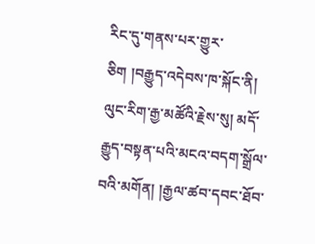རིང་དུ་གནས་པར་གྱུར་ཅིག །བརྒྱུད་འདེབས་ཁ་སྐོང་ནི། ལུང་རིག་རྒྱ་མཚོའི་རྗེས་སུ། མདོ་རྒྱུད་བསྟན་པའི་མངའ་བདག་སྒྲོལ་བའི་མགོན། །རྒྱལ་ཚབ་དབང་ཐོབ་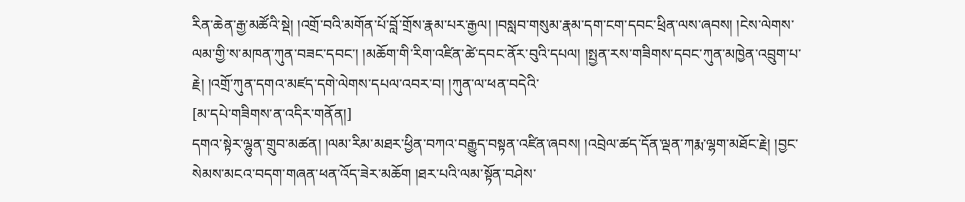རིན་ཆེན་རྒྱ་མཚོའི་སྡེ། །འགྲོ་བའི་མགོན་པོ་བློ་གྲོས་རྣམ་པར་རྒྱལ། །བསླབ་གསུམ་རྣམ་དག་ངག་དབང་ཕྲིན་ལས་ཞབས། །ངེས་ལེགས་ལམ་གྱི་ས་མཁན་ཀུན་བཟང་དབང་། །མཆོག་གི་རིག་འཛིན་ཚེ་དབང་ནོར་བུའི་དཔལ། །སྤྱན་རས་གཟིགས་དབང་ཀུན་མཁྱེན་འབྲུག་པ་རྗེ། །འགྲོ་ཀུན་དགའ་མཛད་དགེ་ལེགས་དཔལ་འབར་བ། །ཀུན་ལ་ཕན་བདེའི་
[མ་དཔེ་གཟིགས་ན་འདིར་གནོན།]
དགའ་སྟེར་ལྷུན་གྲུབ་མཚན། །ལམ་རིམ་མཐར་ཕྱིན་བཀའ་བརྒྱུད་བསྟན་འཛིན་ཞབས། །འབྲེལ་ཚད་དོན་ལྡན་ཀརྨ་ལྷག་མཐོང་རྗེ། །བྱང་སེམས་མངའ་བདག་གཞན་ཕན་འོད་ཟེར་མཆོག །ཐར་པའི་ལམ་སྟོན་བཤེས་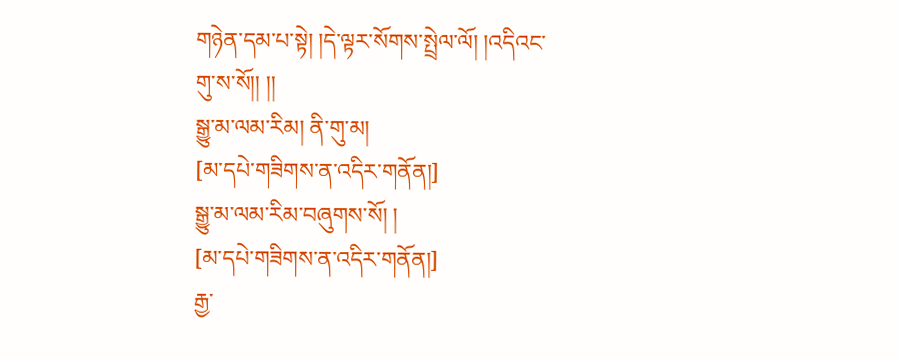གཉེན་དམ་པ་སྟེ། །དེ་ལྟར་སོགས་སྤྲེལ་ལོ། །འདིའང་གུ་ས་སོ།། །།
སྒྱུ་མ་ལམ་རིམ། ནི་གུ་མ།
[མ་དཔེ་གཟིགས་ན་འདིར་གནོན།]
སྒྱུ་མ་ལམ་རིམ་བཞུགས་སོ། །
[མ་དཔེ་གཟིགས་ན་འདིར་གནོན།]
རྒྱ་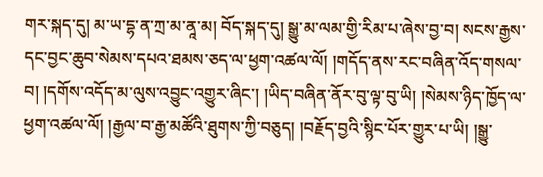གར་སྐད་དུ། མ་ཡ་དྷ་ན་ཀྲ་མ་ནཱ་མ། བོད་སྐད་དུ། སྒྱུ་མ་ལམ་གྱི་རིམ་པ་ཞེས་བྱ་བ། སངས་རྒྱས་དང་བྱང་ཆུབ་སེམས་དཔའ་ཐམས་ཅད་ལ་ཕྱག་འཚལ་ལོ། །གདོད་ནས་རང་བཞིན་འོད་གསལ་བ། །དགོས་འདོད་མ་ལུས་འབྱུང་འགྱུར་ཞིང་། །ཡིད་བཞིན་ནོར་བུ་ལྟ་བུ་ཡི། །སེམས་ཉིད་ཁྱོད་ལ་ཕྱག་འཚལ་ལོ། །རྒྱལ་བ་རྒྱ་མཚོའི་ཐུགས་ཀྱི་བཅུད། །བརྗོད་བྱའི་སྙིང་པོར་གྱུར་པ་ཡི། །སྒྱུ་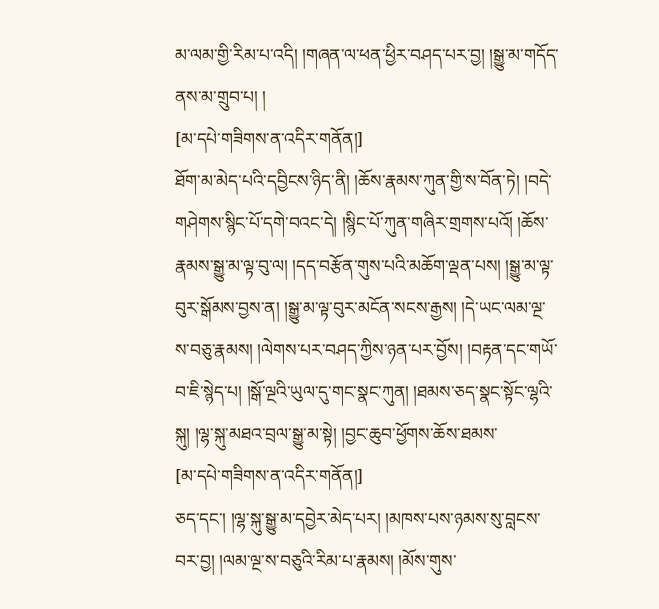མ་ལམ་གྱི་རིམ་པ་འདི། །གཞན་ལ་ཕན་ཕྱིར་བཤད་པར་བྱ། །སྒྱུ་མ་གདོད་ནས་མ་གྲུབ་པ། །
[མ་དཔེ་གཟིགས་ན་འདིར་གནོན།]
ཐོག་མ་མེད་པའི་དབྱིངས་ཉིད་ནི། །ཆོས་རྣམས་ཀུན་གྱི་ས་བོན་ཏེ། །བདེ་གཤེགས་སྙིང་པོ་དགེ་བའང་དེ། །སྙིང་པོ་ཀུན་གཞིར་གྲགས་པའོ། །ཆོས་རྣམས་སྒྱུ་མ་ལྟ་བུ་ལ། །དད་བརྩོན་གུས་པའི་མཆོག་ལྡན་པས། །སྒྱུ་མ་ལྟ་བུར་སྒོམས་བྱས་ན། །སྒྱུ་མ་ལྟ་བུར་མངོན་སངས་རྒྱས། །དེ་ཡང་ལམ་ལྔ་ས་བཅུ་རྣམས། །ལེགས་པར་བཤད་ཀྱིས་ཉན་པར་བྱོས། །བརྟན་དང་གཡོ་བ་ཇི་སྙེད་པ། །སྒོ་ལྔའི་ཡུལ་དུ་གང་སྣང་ཀུན། །ཐམས་ཅད་སྣང་སྟོང་ལྷའི་སྐུ། །ལྷ་སྐུ་མཐའ་བྲལ་སྒྱུ་མ་སྟེ། །བྱང་ཆུབ་ཕྱོགས་ཆོས་ཐམས་
[མ་དཔེ་གཟིགས་ན་འདིར་གནོན།]
ཅད་དང་། །ལྷ་སྐུ་སྒྱུ་མ་དབྱེར་མེད་པར། །མཁས་པས་ཉམས་སུ་བླངས་བར་བྱ། །ལམ་ལྔ་ས་བཅུའི་རིམ་པ་རྣམས། །མོས་གུས་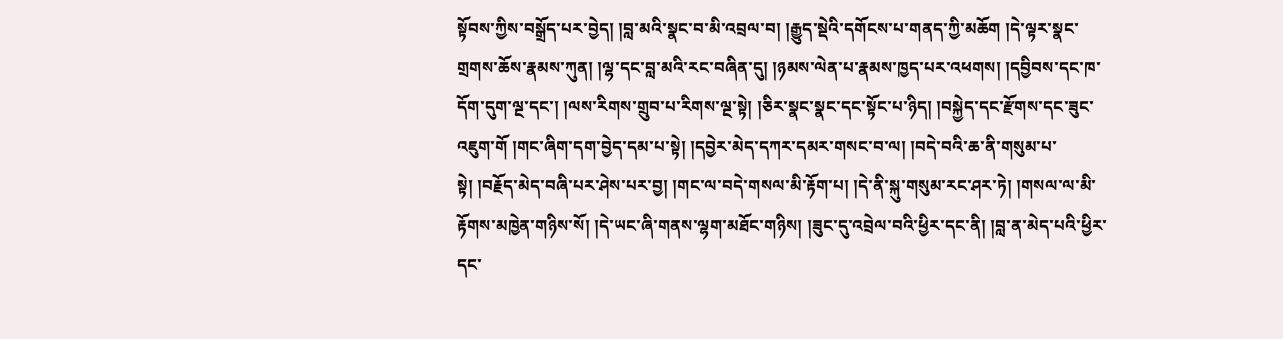སྟོབས་ཀྱིས་བསྒྲོད་པར་བྱེད། །བླ་མའི་སྣང་བ་མི་འབྲལ་བ། །རྒྱུད་སྡེའི་དགོངས་པ་གནད་ཀྱི་མཆོག །དེ་ལྟར་སྣང་གྲགས་ཆོས་རྣམས་ཀུན། །ལྷ་དང་བླ་མའི་རང་བཞིན་དུ། །ཉམས་ལེན་པ་རྣམས་ཁྱད་པར་འཕགས། །དབྱིབས་དང་ཁ་དོག་དུག་ལྔ་དང་། །ལས་རིགས་གྲུབ་པ་རིགས་ལྔ་སྟེ། །ཅིར་སྣང་སྣང་དང་སྟོང་པ་ཉིད། །བསྐྱེད་དང་རྫོགས་དང་ཟུང་འཇུག་གོ །གང་ཞིག་དག་བྱེད་དམ་པ་སྟེ། །དབྱེར་མེད་དཀར་དམར་གསང་བ་ལ། །བདེ་བའི་ཆ་ནི་གསུམ་པ་སྟེ། །བརྗོད་མེད་བཞི་པར་ཤེས་པར་བྱ། །གང་ལ་བདེ་གསལ་མི་རྟོག་པ། །དེ་ནི་སྐུ་གསུམ་རང་ཤར་ཏེ། །གསལ་ལ་མི་རྟོགས་མཁྱེན་གཉིས་སོ། །དེ་ཡང་ཞི་གནས་ལྷག་མཐོང་གཉིས། །ཟུང་དུ་འབྲེལ་བའི་ཕྱིར་དང་ནི། །བླ་ན་མེད་པའི་ཕྱིར་དང་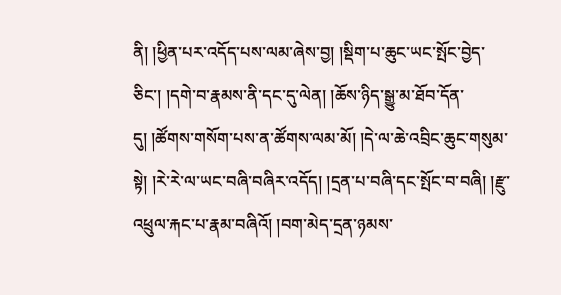ནི། །ཕྱིན་པར་འདོད་པས་ལམ་ཞེས་བྱ། །སྡིག་པ་ཆུང་ཡང་སྤོང་བྱེད་ཅིང་། །དགེ་བ་རྣམས་ནི་དང་དུ་ལེན། །ཆོས་ཉིད་སྒྱུ་མ་ཐོབ་དོན་དུ། །ཚོགས་གསོག་པས་ན་ཚོགས་ལམ་མོ། །དེ་ལ་ཆེ་འབྲིང་ཆུང་གསུམ་སྟེ། །རེ་རེ་ལ་ཡང་བཞི་བཞིར་འདོད། །དྲན་པ་བཞི་དང་སྤོང་བ་བཞི། །རྫུ་འཕྲུལ་རྐང་པ་རྣམ་བཞིའོ། །བག་མེད་དྲན་ཉམས་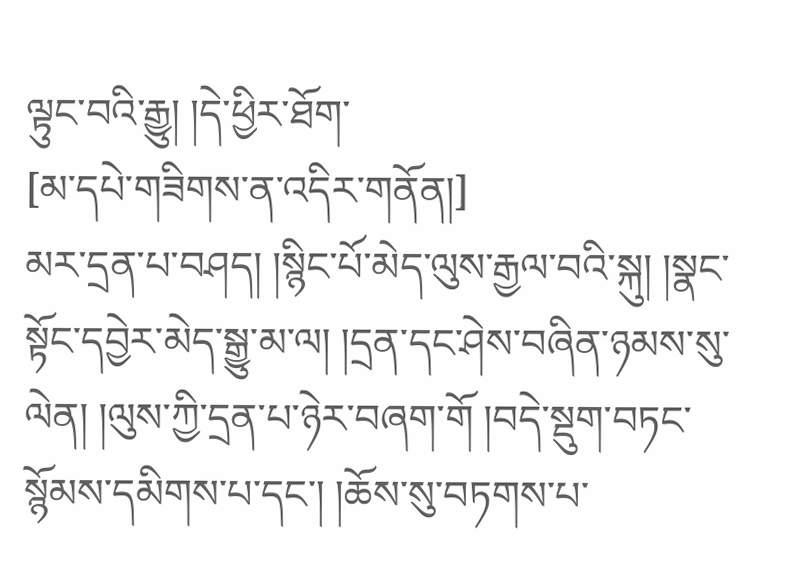ལྟུང་བའི་རྒྱུ། །དེ་ཕྱིར་ཐོག་
[མ་དཔེ་གཟིགས་ན་འདིར་གནོན།]
མར་དྲན་པ་བཤད། །སྙིང་པོ་མེད་ལུས་རྒྱལ་བའི་སྐུ། །སྣང་སྟོང་དབྱེར་མེད་སྒྱུ་མ་ལ། །དྲན་དང་ཤེས་བཞིན་ཉམས་སུ་ལེན། །ལུས་ཀྱི་དྲན་པ་ཉེར་བཞག་གོ །བདེ་སྡུག་བཏང་སྙོམས་དམིགས་པ་དང་། །ཆོས་སུ་བཏགས་པ་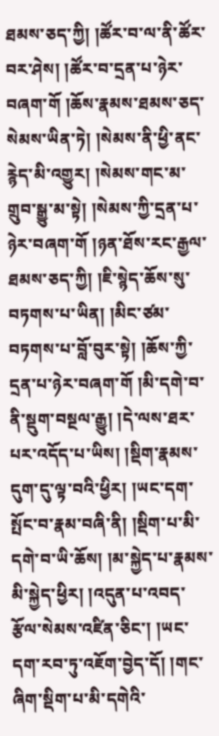ཐམས་ཅད་ཀྱི། །ཚོར་བ་ལ་ནི་ཚོར་བར་ཤེས། །ཚོར་བ་དྲན་པ་ཉེར་བཞག་གོ །ཆོས་རྣམས་ཐམས་ཅད་སེམས་ཡིན་ཏེ། །སེམས་ནི་ཕྱི་ནང་རྙེད་མི་འགྱུར། །སེམས་གང་མ་གྲུབ་སྒྱུ་མ་སྟེ། །སེམས་ཀྱི་དྲན་པ་ཉེར་བཞག་གོ །ཉན་ཐོས་རང་རྒྱལ་ཐམས་ཅད་ཀྱི། །ཇི་སྙེད་ཆོས་སུ་བཏགས་པ་ཡིན། །མིང་ཙམ་བཏགས་པ་བློ་བུར་སྟེ། །ཆོས་ཀྱི་དྲན་པ་ཉེར་བཞག་གོ །མི་དགེ་བ་ནི་སྡུག་བསྔལ་རྒྱུ། །དེ་ལས་ཐར་པར་འདོད་པ་ཡིས། །སྡིག་རྣམས་དུག་དུ་ལྟ་བའི་ཕྱིར། །ཡང་དག་སྤོང་བ་རྣམ་བཞི་ནི། །སྡིག་པ་མི་དགེ་བ་ཡི་ཆོས། །མ་སྐྱེད་པ་རྣམས་མི་སྐྱེད་ཕྱིར། །འདུན་པ་འབད་རྩོལ་སེམས་འཛིན་ཅིང་། །ཡང་དག་རབ་ཏུ་འཇོག་བྱེད་དོ། །གང་ཞིག་སྡིག་པ་མི་དགེའི་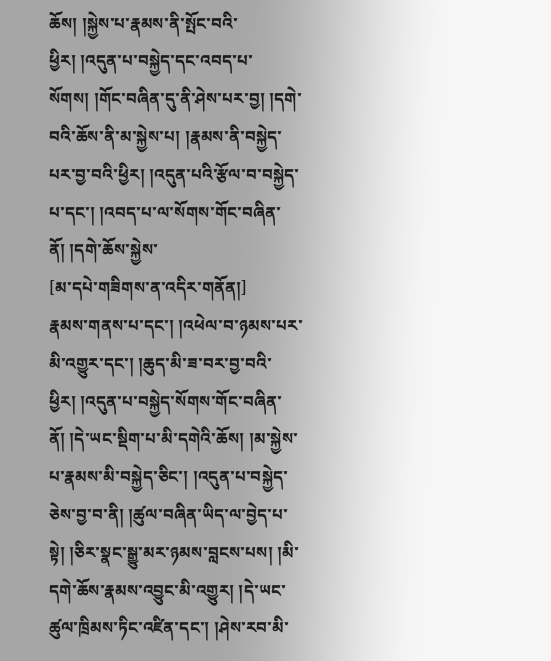ཆོས། །སྐྱེས་པ་རྣམས་ནི་སྤོང་བའི་ཕྱིར། །འདུན་པ་བསྐྱེད་དང་འབད་པ་སོགས། །གོང་བཞིན་དུ་ནི་ཤེས་པར་བྱ། །དགེ་བའི་ཆོས་ནི་མ་སྐྱེས་པ། །རྣམས་ནི་བསྐྱེད་པར་བྱ་བའི་ཕྱིར། །འདུན་པའི་རྩོལ་བ་བསྐྱེད་པ་དང་། །འབད་པ་ལ་སོགས་གོང་བཞིན་ནོ། །དགེ་ཆོས་སྐྱེས་
[མ་དཔེ་གཟིགས་ན་འདིར་གནོན།]
རྣམས་གནས་པ་དང་། །འཕེལ་བ་ཉམས་པར་མི་འགྱུར་དང་། །ཆུད་མི་ཟ་བར་བྱ་བའི་ཕྱིར། །འདུན་པ་བསྐྱེད་སོགས་གོང་བཞིན་ནོ། །དེ་ཡང་སྡིག་པ་མི་དགེའི་ཆོས། །མ་སྐྱེས་པ་རྣམས་མི་བསྐྱེད་ཅིང་། །འདུན་པ་བསྐྱེད་ཅེས་བྱ་བ་ནི། །ཚུལ་བཞིན་ཡིད་ལ་བྱེད་པ་སྟེ། །ཅིར་སྣང་སྒྱུ་མར་ཉམས་བླངས་པས། །མི་དགེ་ཆོས་རྣམས་འབྱུང་མི་འགྱུར། །དེ་ཡང་ཚུལ་ཁྲིམས་ཏིང་འཛིན་དང་། །ཤེས་རབ་མི་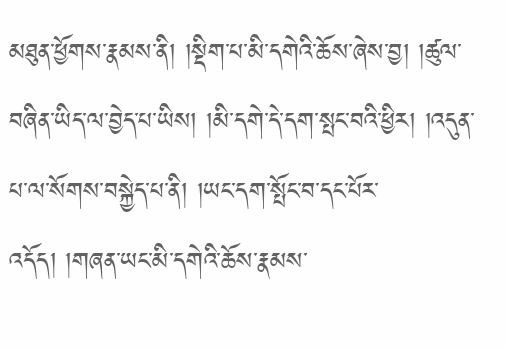མཐུན་ཕྱོགས་རྣམས་ནི། །སྡིག་པ་མི་དགེའི་ཆོས་ཞེས་བྱ། །ཚུལ་བཞིན་ཡིད་ལ་བྱེད་པ་ཡིས། །མི་དགེ་དེ་དག་སྤང་བའི་ཕྱིར། །འདུན་པ་ལ་སོགས་བསྐྱེད་པ་ནི། །ཡང་དག་སྤོང་བ་དང་པོར་འདོད། །གཞན་ཡང་མི་དགེའི་ཆོས་རྣམས་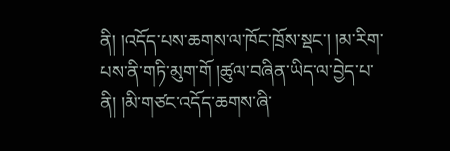ནི། །འདོད་པས་ཆགས་ལ་ཁོང་ཁྲོས་སྡང་། །མ་རིག་པས་ནི་གཏི་མུག་གོ །ཚུལ་བཞིན་ཡིད་ལ་བྱེད་པ་ནི། །མི་གཙང་འདོད་ཆགས་ཞི་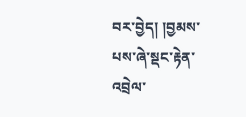བར་བྱེད། །བྱམས་པས་ཞེ་སྡང་རྟེན་འབྲེལ་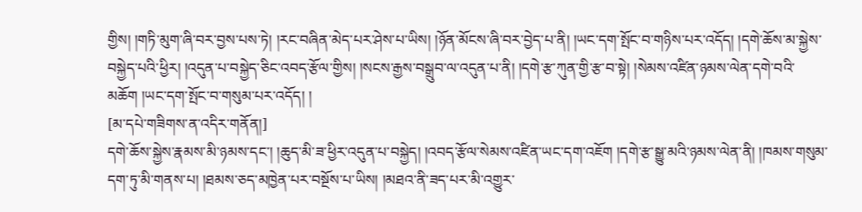གྱིས། །གཏི་མུག་ཞི་བར་བྱས་པས་ཏེ། །རང་བཞིན་མེད་པར་ཤེས་པ་ཡིས། །ཉོན་མོངས་ཞི་བར་བྱེད་པ་ནི། །ཡང་དག་སྤོང་བ་གཉིས་པར་འདོད། །དགེ་ཆོས་མ་སྐྱེས་བསྐྱེད་པའི་ཕྱིར། །འདུན་པ་བསྐྱེད་ཅིང་འབད་རྩོལ་གྱིས། །སངས་རྒྱས་བསྒྲུབ་ལ་འདུན་པ་ནི། །དགེ་རྩ་ཀུན་གྱི་རྩ་བ་སྟེ། །སེམས་འཛིན་ཉམས་ལེན་དགེ་བའི་མཆོག །ཡང་དག་སྤོང་བ་གསུམ་པར་འདོད། །
[མ་དཔེ་གཟིགས་ན་འདིར་གནོན།]
དགེ་ཆོས་སྐྱེས་རྣམས་མི་ཉམས་དང་། །ཆུད་མི་ཟ་ཕྱིར་འདུན་པ་བསྐྱེད། །འབད་རྩོལ་སེམས་འཛིན་ཡང་དག་འཇོག །དགེ་རྩ་སྒྱུ་མའི་ཉམས་ལེན་ནི། །ཁམས་གསུམ་དག་ཏུ་མི་གནས་པ། །ཐམས་ཅད་མཁྱེན་པར་བསྔོས་པ་ཡིས། །མཐའ་ནི་ཟད་པར་མི་འགྱུར་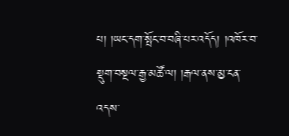པ། །ཡང་དག་སྤོང་བ་བཞི་པར་འདོད། །འཁོར་བ་སྡུག་བསྔལ་རྒྱ་མཚོ་ལ། །རྒལ་ནས་མྱ་ངན་འདས་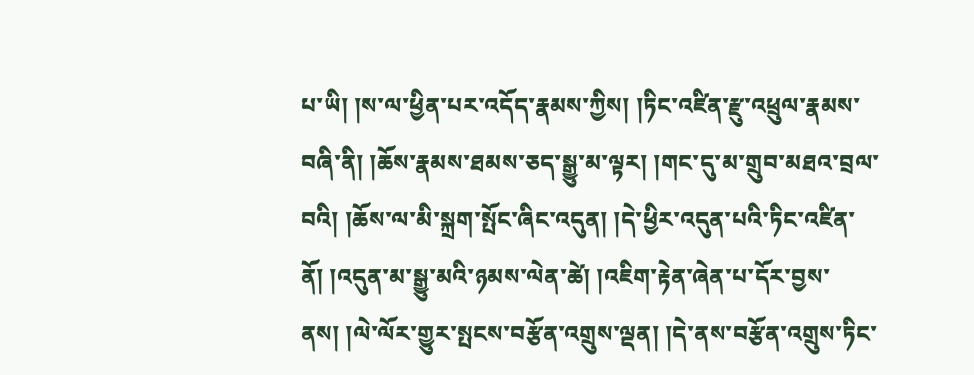པ་ཡི། །ས་ལ་ཕྱིན་པར་འདོད་རྣམས་ཀྱིས། །ཏིང་འཛིན་རྫུ་འཕྲུལ་རྣམས་བཞི་ནི། །ཆོས་རྣམས་ཐམས་ཅད་སྒྱུ་མ་ལྟར། །གང་དུ་མ་གྲུབ་མཐའ་བྲལ་བའི། །ཆོས་ལ་མི་སྐྲག་སྤོང་ཞིང་འདུན། །དེ་ཕྱིར་འདུན་པའི་ཏིང་འཛིན་ནོ། །འདུན་མ་སྒྱུ་མའི་ཉམས་ལེན་ཚེ། །འཇིག་རྟེན་ཞེན་པ་དོར་བྱས་ནས། །ལེ་ལོར་གྱུར་སྤངས་བརྩོན་འགྲུས་ལྡན། །དེ་ནས་བརྩོན་འགྲུས་ཏིང་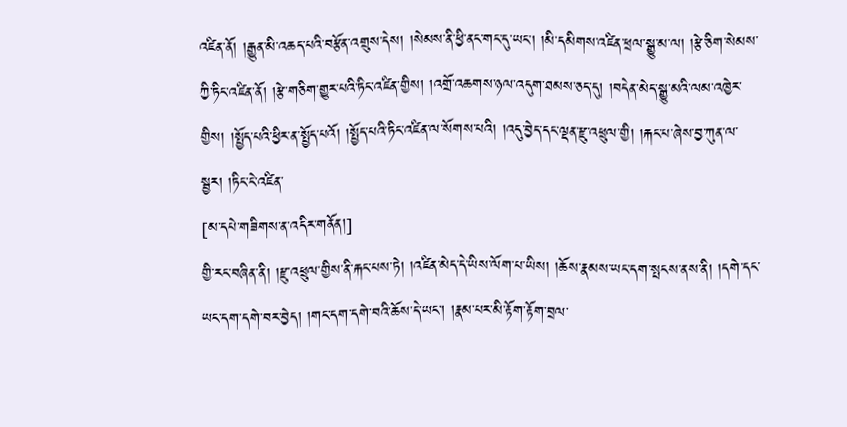འཛིན་ནོ། །རྒྱུན་མི་འཆད་པའི་བརྩོན་འགྲུས་དེས། །སེམས་ནི་ཕྱི་ནང་གང་དུ་ཡང་། །མི་དམིགས་འཛིན་ཕྲལ་སྒྱུ་མ་ལ། །རྩེ་ཅིག་སེམས་ཀྱི་ཏིང་འཛིན་ནོ། །རྩེ་གཅིག་གྱུར་པའི་ཏིང་འཛིན་གྱིས། །འགྲོ་འཆགས་ཉལ་འདུག་ཐམས་ཅད་དུ། །བདེན་མེད་སྒྱུ་མའི་ལམ་འཁྱེར་གྱིས། །སྤྱོད་པའི་ཕྱིར་ན་སྤྱོད་པའོ། །སྤྱོད་པའི་ཏིང་འཛིན་ལ་སོགས་པའི། །འདུ་བྱེད་དང་ལྡན་རྫུ་འཕྲུལ་གྱི། །རྐང་པ་ཞེས་བྱ་ཀུན་ལ་སྦྱར། །ཏིང་ངེ་འཛིན་
[མ་དཔེ་གཟིགས་ན་འདིར་གནོན།]
གྱི་རང་བཞིན་ནི། །རྫུ་འཕྲུལ་གྱིས་ནི་རྐང་པས་ཏེ། །འཛིན་མེད་དེ་ཡིས་ལོག་པ་ཡིས། །ཆོས་རྣམས་ཡང་དག་སྤངས་ནས་ནི། །དགེ་དང་ཡང་དག་དགེ་བར་བྱེད། །གང་དག་དགེ་བའི་ཆོས་དེ་ཡང་། །རྣམ་པར་མི་རྟོག་རྟོག་བྲལ་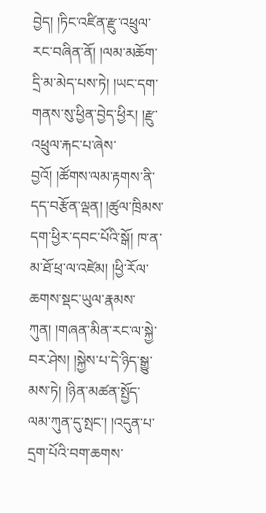བྱེད། །ཏིང་འཛིན་རྫུ་འཕྲུལ་རང་བཞིན་ནོ། །ལམ་མཆོག་དྲི་མ་མེད་པས་ཏེ། །ཡང་དག་གནས་སུ་ཕྱིན་བྱེད་ཕྱིར། །རྫུ་འཕྲུལ་རྐང་པ་ཞེས་བྱའོ། །ཚོགས་ལམ་རྟགས་ནི་དད་བརྩོན་ལྡན། །ཚུལ་ཁྲིམས་དག་ཕྱིར་དབང་པོའི་སྒོ། ཁ་ན་མ་ཐོ་ཕྲ་ལ་འཛེམ། །ཕྱི་རོལ་ཆགས་སྡང་ཡུལ་རྣམས་ཀུན། །གཞན་མིན་རང་ལ་སྐྱེ་བར་ཤེས། །སྐྱེས་པ་དེ་ཉིད་སྒྱུ་མས་ཏེ། །ཉིན་མཚན་སྤྱོད་ལམ་ཀུན་དུ་སྤང་། །འདུན་པ་དྲག་པོའི་བག་ཆགས་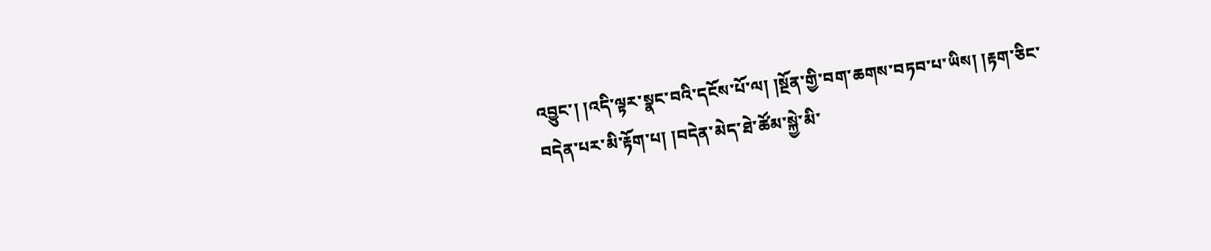འབྱུང་། །འདི་ལྟར་སྣང་བའི་དངོས་པོ་ལ། །སྔོན་གྱི་བག་ཆགས་བཏབ་པ་ཡིས། །རྟག་ཅིང་བདེན་པར་མི་རྟོག་པ། །བདེན་མེད་ཐེ་ཚོམ་སྐྱེ་མི་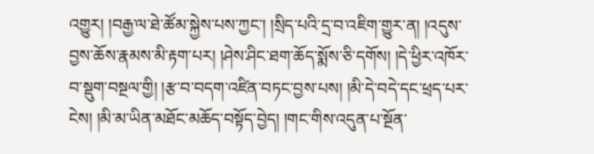འགྱུར། །བརྒྱ་ལ་ཐེ་ཚོམ་སྐྱེས་པས་ཀྱང་། །སྲིད་པའི་དྲ་བ་འཇིག་གྱུར་ན། །འདུས་བྱས་ཆོས་རྣམས་མི་རྟག་པར། །ཤེས་ཤིང་ཐག་ཆོད་སྨོས་ཅི་དགོས། །དེ་ཕྱིར་འཁོར་བ་སྡུག་བསྔལ་གྱི། །རྩ་བ་བདག་འཛིན་བཏང་བྱས་པས། །མི་དེ་བདེ་དང་ཕྲད་པར་ངེས། །མི་མ་ཡིན་མཐོང་མཆོད་བསྟོད་བྱེད། །གང་གིས་འདུན་པ་སྔོན་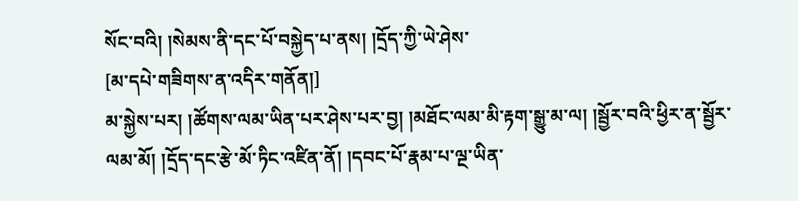སོང་བའི། །སེམས་ནི་དང་པོ་བསྐྱེད་པ་ནས། །དྲོད་ཀྱི་ཡེ་ཤེས་
[མ་དཔེ་གཟིགས་ན་འདིར་གནོན།]
མ་སྐྱེས་པར། །ཚོགས་ལམ་ཡིན་པར་ཤེས་པར་བྱ། །མཐོང་ལམ་མི་རྟག་སྒྱུ་མ་ལ། །སྦྱོར་བའི་ཕྱིར་ན་སྦྱོར་ལམ་མོ། །དྲོད་དང་རྩེ་མོ་ཏིང་འཛིན་ནོ། །དབང་པོ་རྣམ་པ་ལྔ་ཡིན་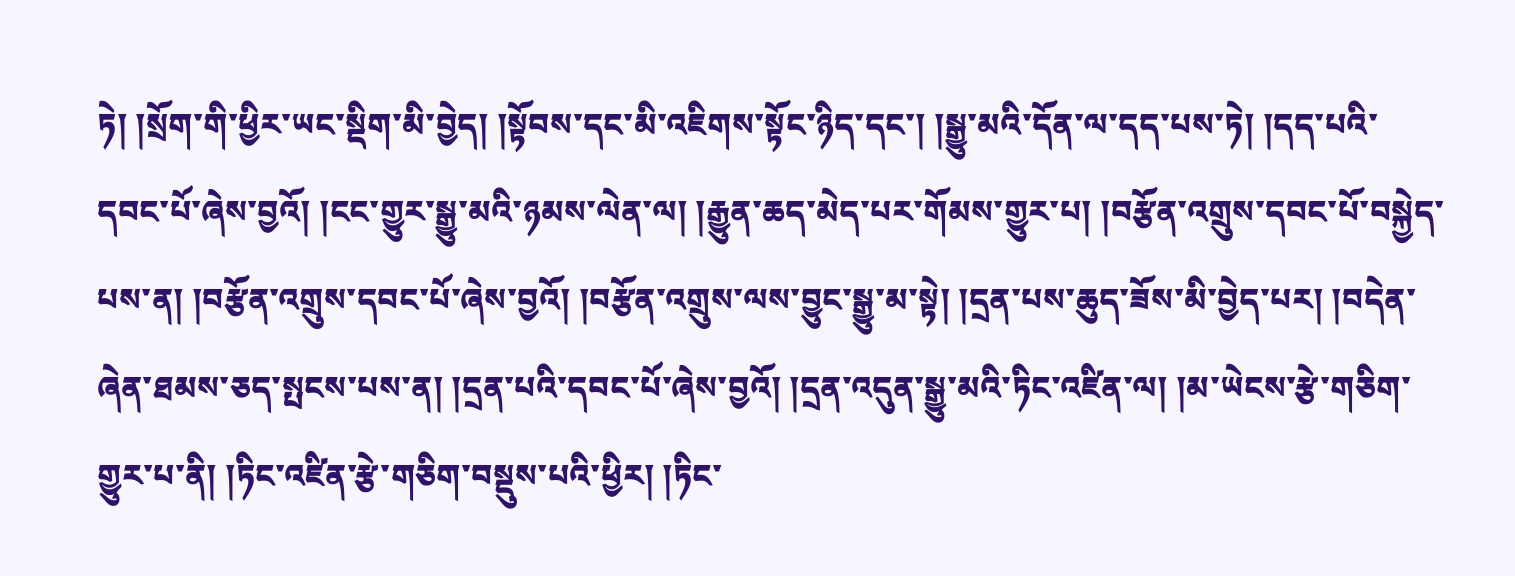ཏེ། །སྲོག་གི་ཕྱིར་ཡང་སྡིག་མི་བྱེད། །སྟོབས་དང་མི་འཇིགས་སྟོང་ཉིད་དང་། །སྒྱུ་མའི་དོན་ལ་དད་པས་ཏེ། །དད་པའི་དབང་པོ་ཞེས་བྱའོ། །ངང་གྱུར་སྒྱུ་མའི་ཉམས་ལེན་ལ། །རྒྱུན་ཆད་མེད་པར་གོམས་གྱུར་པ། །བརྩོན་འགྲུས་དབང་པོ་བསྐྱེད་པས་ན། །བརྩོན་འགྲུས་དབང་པོ་ཞེས་བྱའོ། །བརྩོན་འགྲུས་ལས་བྱུང་སྒྱུ་མ་སྟེ། །དྲན་པས་ཆུད་ཟོས་མི་བྱེད་པར། །བདེན་ཞེན་ཐམས་ཅད་སྤངས་པས་ན། །དྲན་པའི་དབང་པོ་ཞེས་བྱའོ། །དྲན་འདུན་སྒྱུ་མའི་ཏིང་འཛིན་ལ། །མ་ཡེངས་རྩེ་གཅིག་གྱུར་པ་ནི། །ཏིང་འཛིན་རྩེ་གཅིག་བསྡུས་པའི་ཕྱིར། །ཏིང་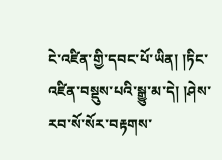ངེ་འཛིན་གྱི་དབང་པོ་ཡིན། །ཏིང་འཛིན་བསྡུས་པའི་སྒྱུ་མ་དེ། །ཤེས་རབ་སོ་སོར་བརྟགས་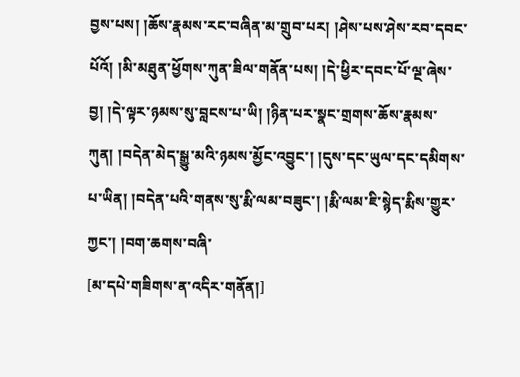བྱས་པས། །ཆོས་རྣམས་རང་བཞིན་མ་གྲུབ་པར། །ཤེས་པས་ཤེས་རབ་དབང་པོའོ། །མི་མཐུན་ཕྱོགས་ཀུན་ཟིལ་གནོན་པས། །དེ་ཕྱིར་དབང་པོ་ལྔ་ཞེས་བྱ། །དེ་ལྟར་ཉམས་སུ་བླངས་པ་ཡི། །ཉིན་པར་སྣང་གྲགས་ཆོས་རྣམས་ཀུན། །བདེན་མེད་སྒྱུ་མའི་ཉམས་མྱོང་འབྱུང་། །དུས་དང་ཡུལ་དང་དམིགས་པ་ཡིན། །བདེན་པའི་གནས་སུ་རྨི་ལམ་བཟུང་། །རྨི་ལམ་ཇི་སྙེད་རྨིས་གྱུར་ཀྱང་། །བག་ཆགས་བཞི་
[མ་དཔེ་གཟིགས་ན་འདིར་གནོན།]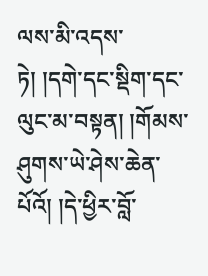ལས་མི་འདས་ཏེ། །དགེ་དང་སྡིག་དང་ལུང་མ་བསྟན། །གོམས་ཤུགས་ཡེ་ཤེས་ཆེན་པོའོ། །དེ་ཕྱིར་བློ་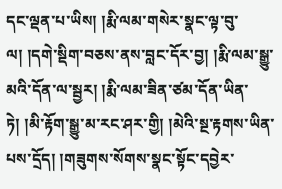དང་ལྡན་པ་ཡིས། །རྨི་ལམ་གསེར་སྣང་ལྟ་བུ་ལ། །དགེ་སྡིག་བཅས་ནས་བླང་དོར་བྱ། །རྨི་ལམ་སྒྱུ་མའི་དོན་ལ་སྦྱར། །རྨི་ལམ་ཟིན་ཙམ་དོན་ཡིན་ཏེ། །མི་རྟོག་སྒྱུ་མ་རང་ཤར་གྱི། །མེའི་སྔ་རྟགས་ཡིན་པས་དྲོད། །གཟུགས་སོགས་སྣང་སྟོང་དབྱེར་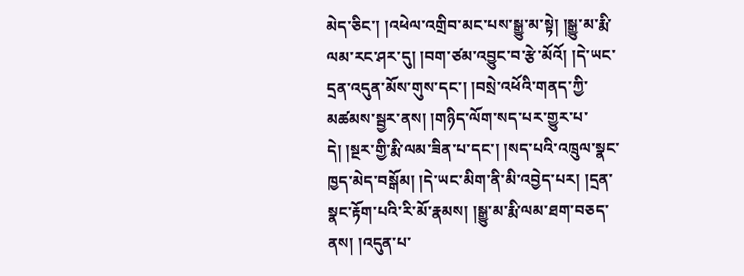མེད་ཅིང་། །འཕེལ་འགྲིབ་མང་པས་སྒྱུ་མ་སྟེ། །སྒྱུ་མ་རྨི་ལམ་རང་ཤར་དུ། །བག་ཙམ་འབྱུང་བ་རྩེ་མོའོ། །དེ་ཡང་དྲན་འདུན་མོས་གུས་དང་། །བསྲེ་འཕོའི་གནད་ཀྱི་མཚམས་སྦྱར་ནས། །གཉིད་ལོག་སད་པར་གྱུར་པ་དེ། །སྔར་གྱི་རྨི་ལམ་ཟིན་པ་དང་། །སད་པའི་འཁྲུལ་སྣང་ཁྱད་མེད་བསྒོམ། །དེ་ཡང་མིག་ནི་མི་འབྱེད་པར། །དྲན་སྣང་རྟོག་པའི་རི་མོ་རྣམས། །སྒྱུ་མ་རྨི་ལམ་ཐག་བཅད་ནས། །འདུན་པ་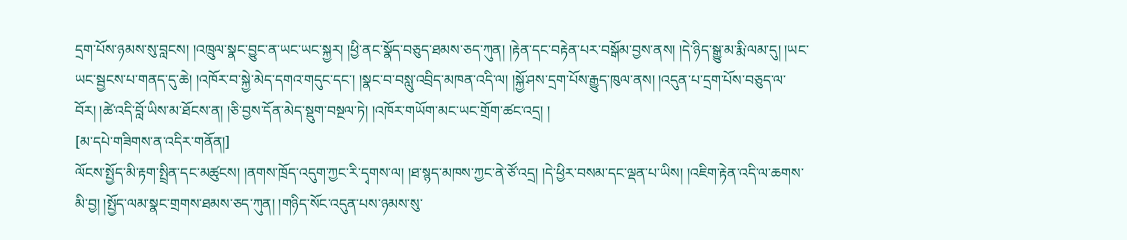དྲག་པོས་ཉམས་སུ་བླངས། །འཁྲུལ་སྣང་བྱུང་ན་ཡང་ཡང་སྐྱར། །ཕྱི་ནང་སྣོད་བཅུད་ཐམས་ཅད་ཀུན། །རྟེན་དང་བརྟེན་པར་བསྒོམ་བྱས་ནས། །དེ་ཉིད་སྒྱུ་མ་རྨི་ལམ་དུ། །ཡང་ཡང་སྦྱངས་པ་གནད་དུ་ཆེ། །འཁོར་བ་སྐྱེ་མེད་དགའ་གདུང་དང་། །སྣང་བ་བསླུ་འབྲིད་མཁན་འདི་ལ། །སྐྱོ་ཤས་དྲག་པོས་རྒྱུད་ཁུལ་ནས། །འདུན་པ་དྲག་པོས་བཅུད་ལ་བོར། །ཚེ་འདི་བློ་ཡིས་མ་ཐོངས་ན། །ཅི་བྱས་དོན་མེད་སྡུག་བསྔལ་ཏེ། །འཁོར་གཡོག་མང་ཡང་གྲོག་ཚང་འདྲ། །
[མ་དཔེ་གཟིགས་ན་འདིར་གནོན།]
ལོངས་སྤྱོད་མི་རྟག་སྤྲིན་དང་མཚུངས། །ནགས་ཁྲོད་འདུག་ཀྱང་རི་དྭགས་ལ། །ཐ་སྙད་མཁས་ཀྱང་ནེ་ཙོ་འདྲ། །དེ་ཕྱིར་བསམ་དང་ལྡན་པ་ཡིས། །འཇིག་རྟེན་འདི་ལ་ཆགས་མི་བྱ། །སྤྱོད་ལམ་སྣང་གྲགས་ཐམས་ཅད་ཀུན། །གཉིད་སོང་འདུན་པས་ཉམས་སུ་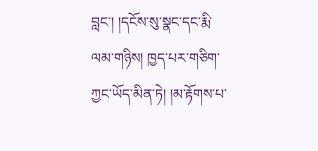བླང་། །དངོས་སུ་སྣང་དང་རྨི་ལམ་གཉིས། ཁྱད་པར་གཅིག་ཀྱང་ཡོད་མིན་ཏེ། །མ་རྟོགས་པ་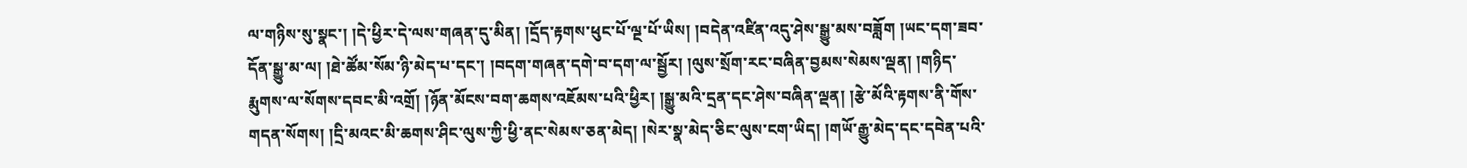ལ་གཉིས་སུ་སྣང་། །དེ་ཕྱིར་དེ་ལས་གཞན་དུ་མིན། །དྲོད་རྟགས་ཕུང་པོ་ལྔ་པོ་ཡིས། །བདེན་འཛིན་འདུ་ཤེས་སྒྱུ་མས་བཟློག །ཡང་དག་ཟབ་དོན་སྒྱུ་མ་ལ། །ཐེ་ཚོམ་སོམ་ཉི་མེད་པ་དང་། །བདག་གཞན་དགེ་བ་དག་ལ་སྦྱོར། །ལུས་སྲོག་རང་བཞིན་བྱམས་སེམས་ལྡན། །གཉིད་རྨུགས་ལ་སོགས་དབང་མི་འགྲོ། །ཉོན་མོངས་བག་ཆགས་འཇོམས་པའི་ཕྱིར། །སྒྱུ་མའི་དྲན་དང་ཤེས་བཞིན་ལྡན། །རྩེ་མོའི་རྟགས་ནི་གོས་གདན་སོགས། །དྲི་མའང་མི་ཆགས་ཤིང་ལུས་ཀྱི་ཕྱི་ནང་སེམས་ཅན་མེད། །སེར་སྣ་མེད་ཅིང་ལུས་ངག་ཡིད། །གཡོ་རྒྱུ་མེད་དང་དབེན་པའི་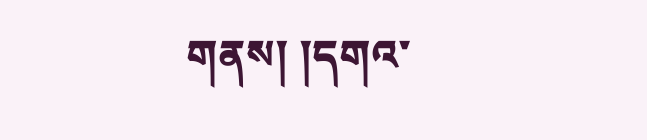གནས། །དགའ་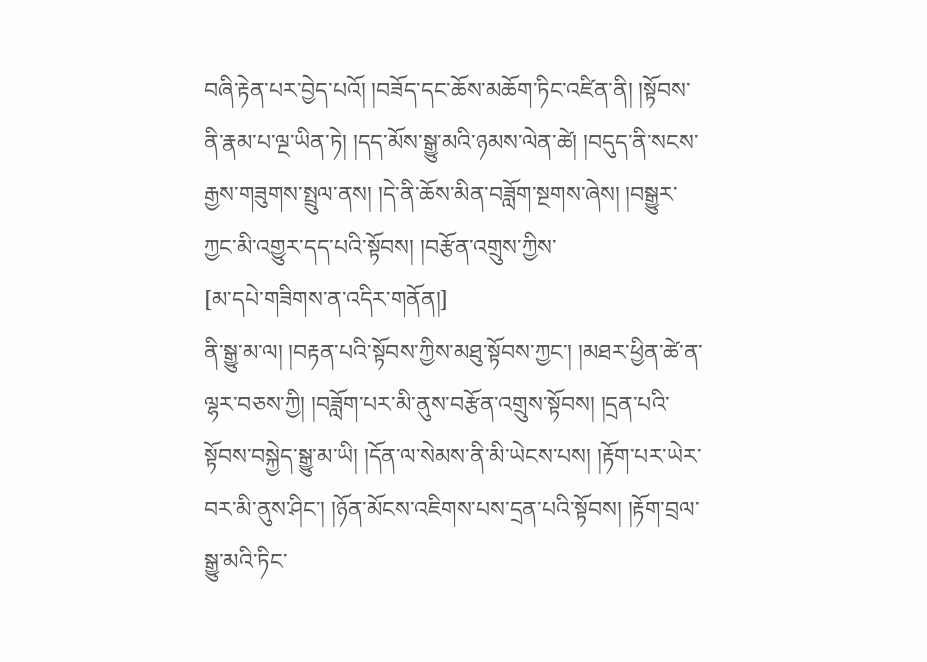བཞི་རྟེན་པར་བྱེད་པའོ། །བཟོད་དང་ཆོས་མཆོག་ཏིང་འཛིན་ནི། །སྟོབས་ནི་རྣམ་པ་ལྔ་ཡིན་ཏེ། །དད་མོས་སྒྱུ་མའི་ཉམས་ལེན་ཚེ། །བདུད་ནི་སངས་རྒྱས་གཟུགས་སྤྲུལ་ནས། །དེ་ནི་ཆོས་མིན་བཟློག་སྔགས་ཞེས། །བསྒྱུར་ཀྱང་མི་འགྱུར་དད་པའི་སྟོབས། །བརྩོན་འགྲུས་ཀྱིས་
[མ་དཔེ་གཟིགས་ན་འདིར་གནོན།]
ནི་སྒྱུ་མ་ལ། །བརྟན་པའི་སྟོབས་ཀྱིས་མཐུ་སྟོབས་ཀྱང་། །མཐར་ཕྱིན་ཚེ་ན་ལྷར་བཅས་ཀྱི། །བཟློག་པར་མི་ནུས་བརྩོན་འགྲུས་སྟོབས། །དྲན་པའི་སྟོབས་བསྐྱེད་སྒྱུ་མ་ཡི། །དོན་ལ་སེམས་ནི་མི་ཡེངས་པས། །རྟོག་པར་ཡེར་བར་མི་ནུས་ཤིང་། །ཉོན་མོངས་འཇིགས་པས་དྲན་པའི་སྟོབས། །རྟོག་བྲལ་སྒྱུ་མའི་ཏིང་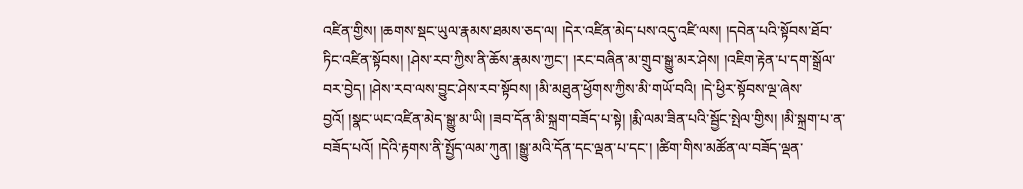འཛིན་གྱིས། །ཆགས་སྡང་ཡུལ་རྣམས་ཐམས་ཅད་ལ། །དེར་འཛིན་མེད་པས་འདུ་འཛི་ལས། །དབེན་པའི་སྟོབས་ཐོབ་ཏིང་འཛིན་སྟོབས། །ཤེས་རབ་ཀྱིས་ནི་ཆོས་རྣམས་ཀྱང་། །རང་བཞིན་མ་གྲུབ་སྒྱུ་མར་ཤེས། །འཇིག་རྟེན་པ་དག་སྒྲོལ་བར་བྱེད། །ཤེས་རབ་ལས་བྱུང་ཤེས་རབ་སྟོབས། །མི་མཐུན་ཕྱོགས་ཀྱིས་མི་གཡོ་བའི། །དེ་ཕྱིར་སྟོབས་ལྔ་ཞེས་བྱའོ། །སྣང་ཡང་འཛིན་མེད་སྒྱུ་མ་ཡི། །ཟབ་དོན་མི་སྐྲག་བཟོད་པ་སྟེ། །རྨི་ལམ་ཟིན་པའི་སྦྱོང་སྤེལ་གྱིས། །མི་སྐྲག་པ་ན་བཟོད་པའོ། །དེའི་རྟགས་ནི་སྤྱོད་ལམ་ཀུན། །སྒྱུ་མའི་དོན་དང་ལྡན་པ་དང་། །ཚིག་གིས་མཚོན་ལ་བཟོད་ལྡན་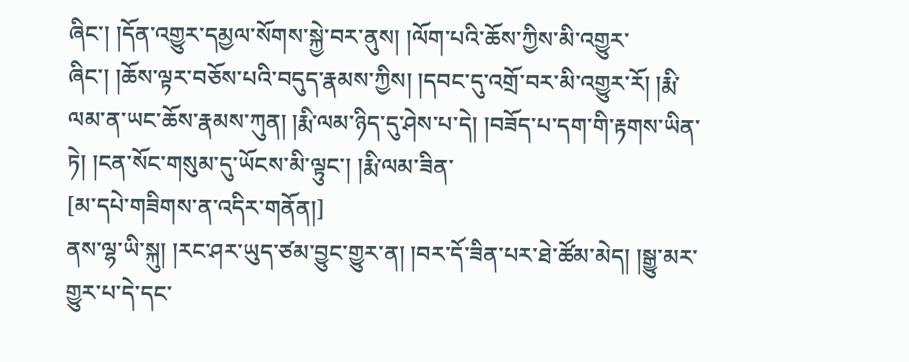ཞིང་། །དོན་འགྱུར་དམྱལ་སོགས་སྐྱེ་བར་ནུས། །ལོག་པའི་ཆོས་ཀྱིས་མི་འགྱུར་ཞིང་། །ཆོས་ལྟར་བཅོས་པའི་བདུད་རྣམས་ཀྱིས། །དབང་དུ་འགྲོ་བར་མི་འགྱུར་རོ། །རྨི་ལམ་ན་ཡང་ཆོས་རྣམས་ཀུན། །རྨི་ལམ་ཉིད་དུ་ཤེས་པ་དེ། །བཟོད་པ་དག་གི་རྟགས་ཡིན་ཏེ། །ངན་སོང་གསུམ་དུ་ཡོངས་མི་ལྟུང་། །རྨི་ལམ་ཟིན་
[མ་དཔེ་གཟིགས་ན་འདིར་གནོན།]
ནས་ལྷ་ཡི་སྐུ། །རང་ཤར་ཡུད་ཙམ་བྱུང་གྱུར་ན། །བར་དོ་ཟིན་པར་ཐེ་ཚོམ་མེད། །སྒྱུ་མར་གྱུར་པ་དེ་དང་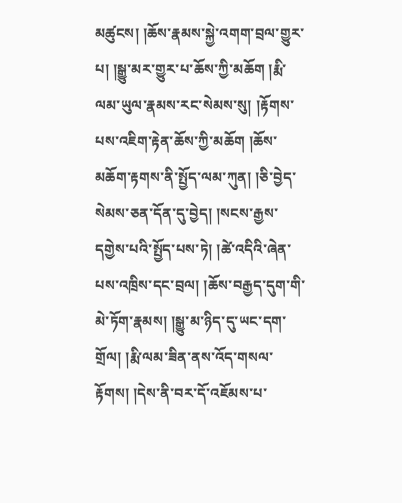མཚུངས། །ཆོས་རྣམས་སྐྱེ་འགག་བྲལ་གྱུར་པ། །སྒྱུ་མར་གྱུར་པ་ཆོས་ཀྱི་མཆོག །རྨི་ལམ་ཡུལ་རྣམས་རང་སེམས་སུ། །རྟོགས་པས་འཇིག་རྟེན་ཆོས་ཀྱི་མཆོག །ཆོས་མཆོག་རྟགས་ནི་སྤྱོད་ལམ་ཀུན། །ཅི་བྱེད་སེམས་ཅན་དོན་དུ་བྱེད། །སངས་རྒྱས་དགྱེས་པའི་སྤྱོད་པས་ཏེ། །ཚེ་འདིའི་ཞེན་པས་འཁྲིས་དང་བྲལ། །ཆོས་བརྒྱད་དུག་གི་མེ་ཏོག་རྣམས། །སྒྱུ་མ་ཉིད་དུ་ཡང་དག་གྲོལ། །རྨི་ལམ་ཟིན་ནས་འོད་གསལ་རྟོགས། །དེས་ནི་བར་དོ་འཇོམས་པ་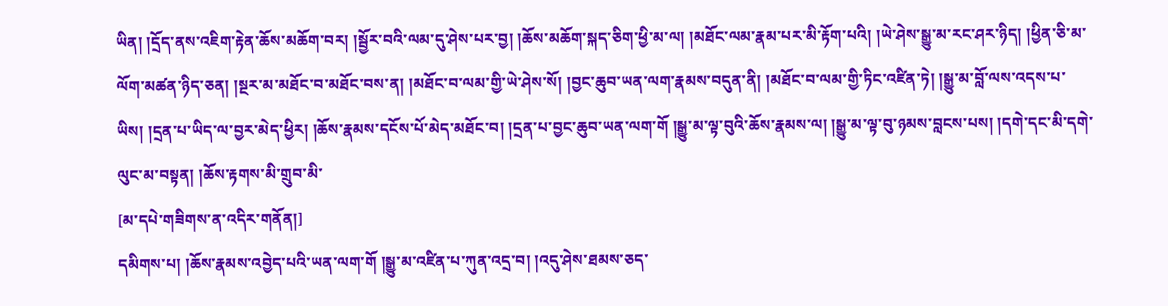ཡིན། །དྲོད་ནས་འཇིག་རྟེན་ཆོས་མཆོག་བར། །སྦྱོར་བའི་ལམ་དུ་ཤེས་པར་བྱ། །ཆོས་མཆོག་སྐད་ཅིག་ཕྱི་མ་ལ། །མཐོང་ལམ་རྣམ་པར་མི་རྟོག་པའི། །ཡེ་ཤེས་སྒྱུ་མ་རང་ཤར་ཉིད། །ཕྱིན་ཅི་མ་ལོག་མཚན་ཉིད་ཅན། །སྔར་མ་མཐོང་བ་མཐོང་བས་ན། །མཐོང་བ་ལམ་གྱི་ཡེ་ཤེས་སོ། །བྱང་ཆུབ་ཡན་ལག་རྣམས་བདུན་ནི། །མཐོང་བ་ལམ་གྱི་ཏིང་འཛིན་ཏེ། །སྒྱུ་མ་བློ་ལས་འདས་པ་ཡིས། །དྲན་པ་ཡིད་ལ་བྱར་མེད་ཕྱིར། །ཆོས་རྣམས་དངོས་པོ་མེད་མཐོང་བ། །དྲན་པ་བྱང་ཆུབ་ཡན་ལག་གོ །སྒྱུ་མ་ལྟ་བུའི་ཆོས་རྣམས་ལ། །སྒྱུ་མ་ལྟ་བུ་ཉམས་བླངས་པས། །དགེ་དང་མི་དགེ་ལུང་མ་བསྟན། །ཆོས་རྟགས་མི་གྲུབ་མི་
[མ་དཔེ་གཟིགས་ན་འདིར་གནོན།]
དམིགས་པ། །ཆོས་རྣམས་འབྱེད་པའི་ཡན་ལག་གོ །སྒྱུ་མ་འཛིན་པ་ཀུན་འདྲ་བ། །འདུ་ཤེས་ཐམས་ཅད་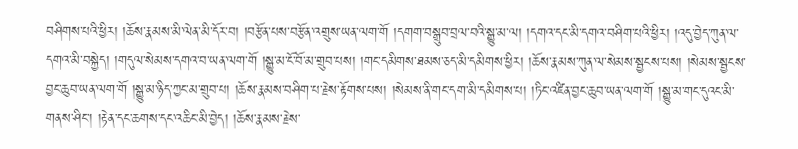བཤིགས་པའི་ཕྱིར། །ཆོས་རྣམས་མི་ལེན་མི་དོར་བ། །བརྩོན་པས་བརྩོན་འགྲུས་ཡན་ལག་གོ །དགག་བསྒྲུབ་བྲལ་བའི་སྒྱུ་མ་ལ། །དགའ་དང་མི་དགའ་བཤིག་པའི་ཕྱིར། །འདུ་བྱེད་ཀུན་ལ་དགའ་མི་བསྐྱེད། །གདུལ་སེམས་དགའ་བ་ཡན་ལག་གོ །སྒྱུ་མ་ངོ་བོ་མ་གྲུབ་པས། །གང་དམིགས་ཐམས་ཅད་མི་དམིགས་ཕྱིར། །ཆོས་རྣམས་ཀུན་ལ་སེམས་སྦྱངས་པས། །སེམས་སྦྱངས་བྱང་ཆུབ་ཡན་ལག་གོ །སྒྱུ་མ་ཉིད་ཀྱང་མ་གྲུབ་པ། །ཆོས་རྣམས་བཤིག་པ་རྗེས་རྟོགས་པས། །སེམས་ནི་གང་དག་མི་དམིགས་པ། །ཏིང་འཛིན་བྱང་ཆུབ་ཡན་ལག་གོ །སྒྱུ་མ་གང་དུའང་མི་གནས་ཤིང་། །རྟེན་དང་ཆགས་དང་འཆིང་མི་བྱེད། །ཆོས་རྣམས་རྗེས་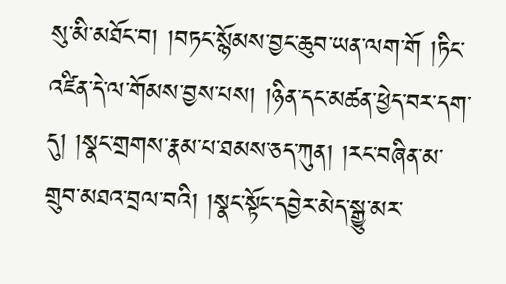སུ་མི་མཐོང་བ། །བཏང་སྙོམས་བྱང་ཆུབ་ཡན་ལག་གོ །ཏིང་འཛིན་དེ་ལ་གོམས་བྱས་པས། །ཉིན་དང་མཚན་ཕྱེད་བར་དག་དུ། །སྣང་གྲགས་རྣམ་པ་ཐམས་ཅད་ཀུན། །རང་བཞིན་མ་གྲུབ་མཐའ་བྲལ་བའི། །སྣང་སྟོང་དབྱེར་མེད་སྒྱུ་མར་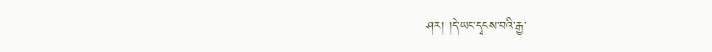ཤར། །དེ་ཡང་དྭངས་བའི་རྒྱ་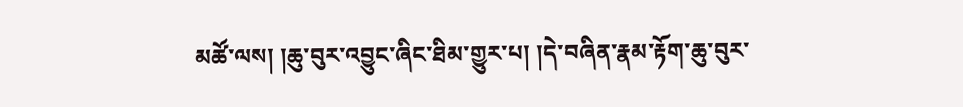མཚོ་ལས། །ཆུ་བུར་འབྱུང་ཞིང་ཐིམ་གྱུར་པ། །དེ་བཞིན་རྣམ་རྟོག་ཆུ་བུར་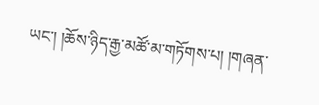ཡང་། །ཆོས་ཉིད་རྒྱ་མཚོ་མ་གཏོགས་པ། །གཞན་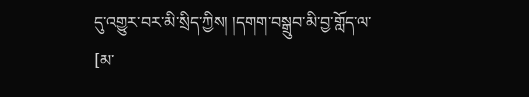དུ་འགྱུར་བར་མི་སྲིད་ཀྱིས། །དགག་བསྒྲུབ་མི་བྱ་གློད་ལ་
[མ་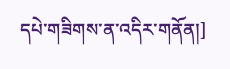དཔེ་གཟིགས་ན་འདིར་གནོན།]